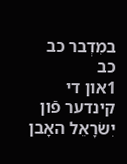במִדְבר כב
כב
1און די קינדער פֿון יִשׂרָאֵל האָבן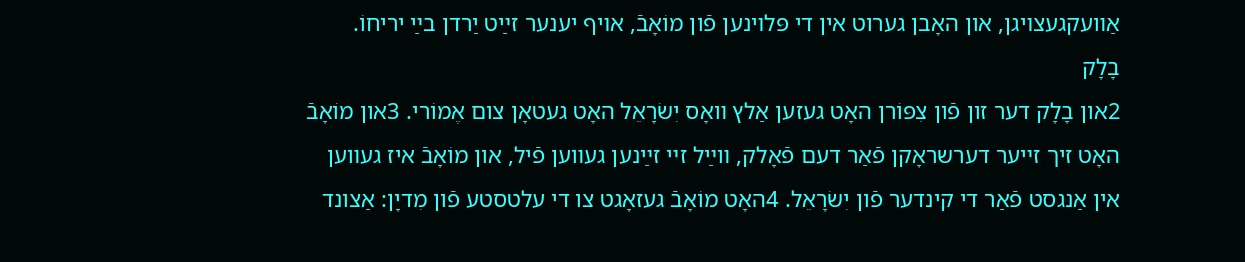אַװעקגעצױגן, און האָבן גערוט אין די פּלױנען פֿון מוֹאָבֿ, אױף יענער זײַט יַרדן בײַ יריחוֹ.
בָלָק
2און בָלָק דער זון פֿון צִפּוֹרן האָט געזען אַלץ װאָס יִשׂרָאֵל האָט געטאָן צום אֶמוֹרי. 3און מוֹאָבֿ האָט זיך זײער דערשראָקן פֿאַר דעם פֿאָלק, װײַל זײ זײַנען געװען פֿיל, און מוֹאָבֿ איז געװען אין אַנגסט פֿאַר די קינדער פֿון יִשׂרָאֵל. 4האָט מוֹאָבֿ געזאָגט צו די עלטסטע פֿון מִדיָן: אַצונד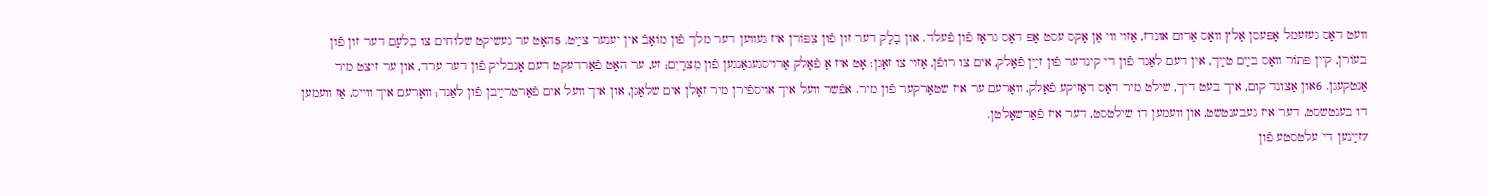װעט דאָס געזעמל אָפּעסן אַלץ װאָס אַרום אונדז, אַזױ װי אַן אָקס עסט אָפּ דאָס גראָז פֿון פֿעלד. און בָלָק דער זון פֿון צִפּוֹרן איז געװען דער מלך פֿון מוֹאָבֿ אין יענער צײַט. 5האָט ער געשיקט שלוחים צו בִלעָם דער זון פֿון בעוֹרן, קײן פּתוֹר װאָס בײַם טײַך, אין דעם לאַנד פֿון די קינדער פֿון זײַן פֿאָלק, אים צו רופֿן, אַזױ צו זאָגן: אָט איז אַ פֿאָלק אַרױסגעגאַנגען פֿון מִצרַיִם; זע, ער האָט פֿאַרדעקט דעם אָנבליק פֿון דער ערד, און ער זיצט מיר אַנטקעגן. 6און אַצונד קום, איך בעט דיך, שילט מיר דאָס דאָזיקע פֿאָלק, װאָרעם ער איז שטאַרקער פֿון מיר. אפֿשר װעל איך אױספֿירן מיר זאָלן אים שלאָגן, און איך װעל אים פֿאַרטרײַבן פֿון לאַנד; װאָרעם איך װײס, אַז װעמען דו בענטשסט, דער איז געבענטשט, און װעמען דו שילטסט, דער איז פֿאַרשאָלטן.
7זײַנען די עלטסטע פֿון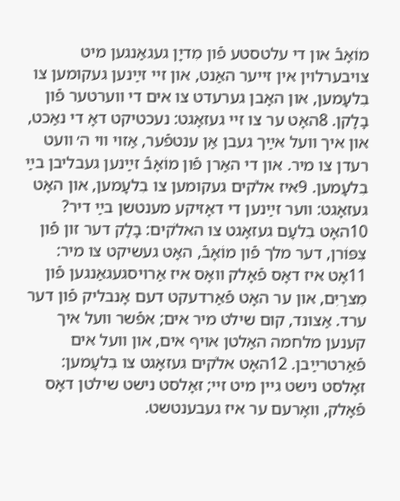מוֹאָבֿ און די עלטסטע פֿון מִדיָן געגאַנגען מיט צױבערלױן אין זײער האַנט, און זײ זײַנען געקומען צו בִלעָמען, און האָבן גערעדט צו אים די װערטער פֿון בָלָקן. 8האָט ער צו זײ געזאָגט: נעכטיקט דאָ די נאַכט, און איך װעל אײַך געבן אַן ענטפֿער, אַזױ װי ה׳ װעט רעדן צו מיר. און די האַרן פֿון מוֹאָבֿ זײַנען געבליבן בײַ בִלעָמען. 9איז אלֹקים געקומען צו בִלעָמען, און האָט געזאָגט: װער זײַנען די דאָזיקע מענטשן בײַ דיר? 10האָט בִלעָם געזאָגט צו האלֹקים: בָלָק דער זון פֿון צִפּוֹרן, דער מלך פֿון מוֹאָבֿ, האָט געשיקט צו מיר: 11אָט איז דאָס פֿאָלק װאָס איז אַרױסגעגאַנגען פֿון מִצרַיִם, און ער האָט פֿאַרדעקט דעם אָנבליק פֿון דער ערד. אַצונד, קום שילט מיר אים; אפֿשר װעל איך קענען מלחמה האַלטן אױף אים, און װעל אים פֿאַרטרײַבן. 12האָט אלֹקים געזאָגט צו בִלעָמען: זאָלסט נישט גײן מיט זײ; זאָלסט נישט שילטן דאָס פֿאָלק, װאָרעם ער איז געבענטשט.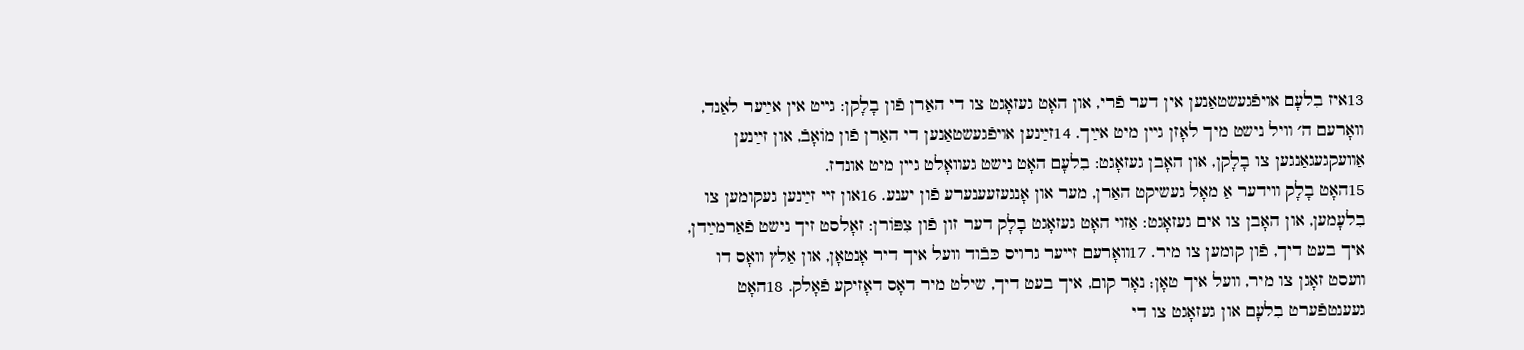13איז בִלעָם אױפֿגעשטאַנען אין דער פֿרי, און האָט געזאָגט צו די האַרן פֿון בָלָקן: גײט אין אײַער לאַנד, װאָרעם ה׳ װיל נישט מיך לאָזן גײן מיט אײַך. 14זײַנען אױפֿגעשטאַנען די האַרן פֿון מוֹאָבֿ, און זײַנען אַװעקגעגאַנגען צו בָלָקן, און האָבן געזאָגט: בִלעָם האָט נישט געװאָלט גײן מיט אונדז.
15האָט בָלָק װידער אַ מאָל געשיקט האַרן, מער און אָנגעזעענערע פֿון יענע. 16און זײ זײַנען געקומען צו בִלעָמען, און האָבן צו אים געזאָגט: אַזױ האָט געזאָגט בָלָק דער זון פֿון צִפּוֹרן: זאָלסט זיך נישט פֿאַרמײַדן, איך בעט דיך, פֿון קומען צו מיר. 17װאָרעם זײער גרױס כּבֿוד װעל איך דיר אָנטאָן, און אַלץ װאָס דו װעסט זאָגן צו מיר, װעל איך טאָן; נאָר קום, איך בעט דיך, שילט מיר דאָס דאָזיקע פֿאָלק. 18האָט געענטפֿערט בִלעָם און געזאָגט צו די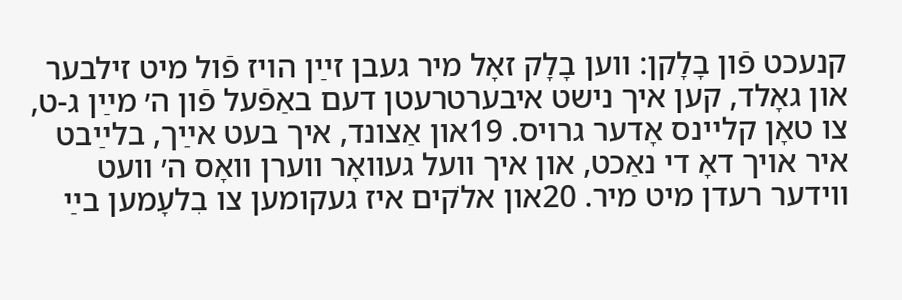קנעכט פֿון בָלָקן: װען בָלָק זאָל מיר געבן זײַן הױז פֿול מיט זילבער און גאָלד, קען איך נישט איבערטרעטן דעם באַפֿעל פֿון ה׳ מײַן ג-ט, צו טאָן קלײנס אָדער גרױס. 19און אַצונד, איך בעט אײַך, בלײַבט איר אױך דאָ די נאַכט, און איך װעל געװאָר װערן װאָס ה׳ װעט װידער רעדן מיט מיר. 20און אלֹקים איז געקומען צו בִלעָמען בײַ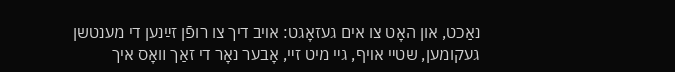נאַכט, און האָט צו אים געזאָגט: אױב דיך צו רופֿן זײַנען די מענטשן געקומען, שטײ אױף, גײ מיט זײ, אָבער נאָר די זאַך װאָס איך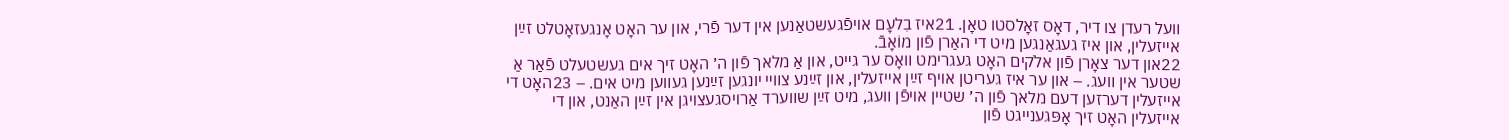װעל רעדן צו דיר, דאָס זאָלסטו טאָן. 21איז בִלעָם אױפֿגעשטאַנען אין דער פֿרי, און ער האָט אָנגעזאָטלט זײַן אײזעלין, און איז געגאַנגען מיט די האַרן פֿון מוֹאָבֿ.
22און דער צאָרן פֿון אלֹקים האָט געגרימט װאָס ער גײט, און אַ מלאך פֿון ה׳ האָט זיך אים געשטעלט פֿאַר אַ שטער אין װעג. – און ער איז געריטן אױף זײַן אײזעלין, און זײַנע צװײ יונגען זײַנען געװען מיט אים. – 23האָט די אײזעלין דערזען דעם מלאך פֿון ה׳ שטײן אױפֿן װעג, מיט זײַן שװערד אַרױסגעצױגן אין זײַן האַנט, און די אײזעלין האָט זיך אָפּגענײגט פֿון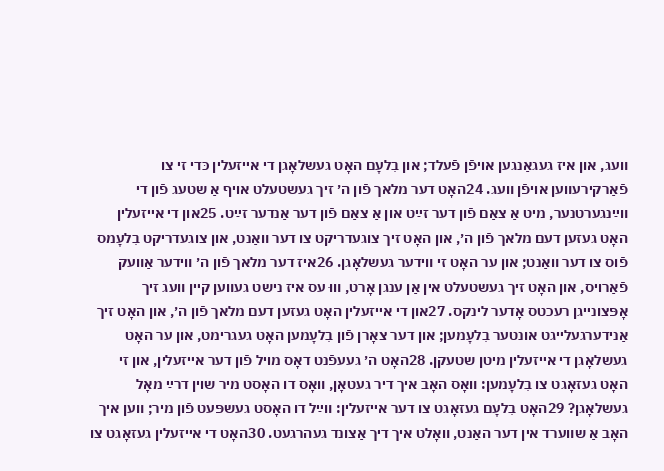װעג, און איז געגאַנגען אױפֿן פֿעלד; און בִלעָם האָט געשלאָגן די אײזעלין כּדי זי צו פֿאַרקירעװען אױפֿן װעג. 24האָט דער מלאך פֿון ה׳ זיך געשטעלט אױף אַ שטעג פֿון די װײַנגערטנער, מיט אַ צאַם פֿון דער זײַט און אַ צאַם פֿון דער אַנדער זײַט. 25און די אײזעלין האָט געזען דעם מלאך פֿון ה׳, און האָט זיך צוגעדריקט צו דער װאַנט, און צוגעדריקט בִלעָמס פֿוס צו דער װאַנט; און ער האָט זי װידער געשלאָגן. 26איז דער מלאך פֿון ה׳ װידער אַװעק פֿאַרױס, און האָט זיך געשטעלט אין אַן ענגן אָרט, װוּ עס איז נישט געװען קײן װעג זיך אָפּצונײגן רעכטס אָדער לינקס. 27און די אײזעלין האָט געזען דעם מלאך פֿון ה׳, און האָט זיך אַנידערגעלײגט אונטער בִלעָמען; און דער צאָרן פֿון בִלעָמען האָט געגרימט, און ער האָט געשלאָגן די אײזעלין מיטן שטעקן. 28האָט ה׳ געעפֿנט דאָס מױל פֿון דער אײזעלין, און זי האָט געזאָגט צו בִלעָמען: װאָס האָב איך דיר געטאָן, װאָס דו האָסט מיר שױן דרײַ מאָל געשלאָגן? 29האָט בִלעָם געזאָגט צו דער אײזעלין: װײַל דו האָסט געשפּעט פֿון מיר; װען איך האָב אַ שװערד אין דער האַנט, װאָלט איך דיך אַצונד געהרגעט. 30האָט די אײזעלין געזאָגט צו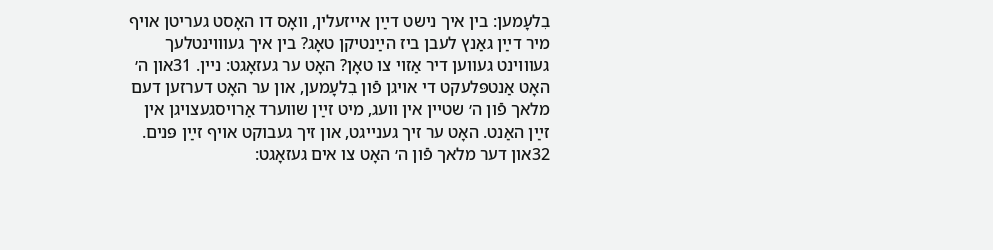בִלעָמען: בין איך נישט דײַן אײזעלין, װאָס דו האָסט געריטן אױף מיר דײַן גאַנץ לעבן ביז הײַנטיקן טאָג? בין איך געװױנטלעך געװױנט געװען דיר אַזױ צו טאָן? האָט ער געזאָגט: נײן. 31און ה׳ האָט אַנטפּלעקט די אױגן פֿון בִלעָמען, און ער האָט דערזען דעם מלאך פֿון ה׳ שטײן אין װעג, מיט זײַן שװערד אַרױסגעצױגן אין זײַן האַנט. האָט ער זיך גענײגט, און זיך געבוקט אױף זײַן פּנים. 32און דער מלאך פֿון ה׳ האָט צו אים געזאָגט: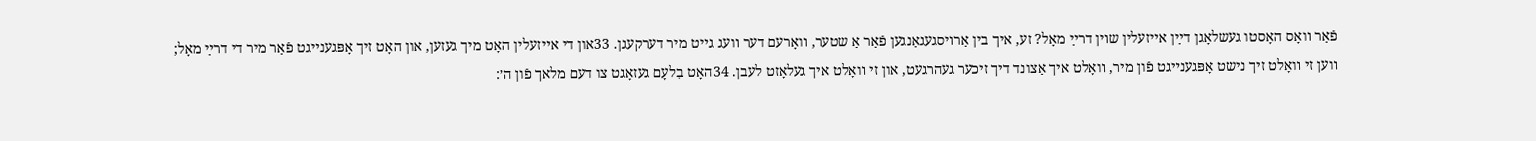פֿאַר װאָס האָסטו געשלאָגן דײַן אײזעלין שױן דרײַ מאָל? זע, איך בין אַרױסגעגאַנגען פֿאַר אַ שטער, װאָרעם דער װעג גײט מיר דערקעגן. 33און די אײזעלין האָט מיך געזען, און האָט זיך אָפּגענײגט פֿאַר מיר די דרײַ מאָל; װען זי װאָלט זיך נישט אָפּגענײגט פֿון מיר, װאָלט איך אַצונד דיך זיכער געהרגעט, און זי װאָלט איך געלאָזט לעבן. 34האָט בִלעָם געזאָגט צו דעם מלאך פֿון ה׳: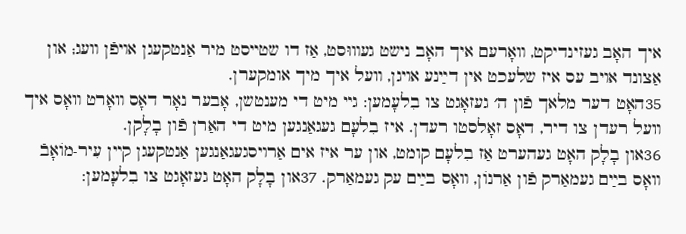איך האָב געזינדיקט, װאָרעם איך האָב נישט געװוּסט, אַז דו שטײסט מיר אַנטקעגן אױפֿן װעג; און אַצונד אױב עס איז שלעכט אין דײַנע אױגן, װעל איך מיך אומקערן.
35האָט דער מלאך פֿון ה׳ געזאָגט צו בִלעָמען: גײ מיט די מענטשן, אָבער נאָר דאָס װאָרט װאָס איך װעל רעדן צו דיר, דאָס זאָלסטו רעדן. איז בִלעָם געגאַנגען מיט די האַרן פֿון בָלָקן.
36און בָלָק האָט געהערט אַז בִלעָם קומט, און ער איז אים אַרױסגעגאַנגען אַנטקעגן קײן עִיר-מוֹאָבֿ װאָס בײַם געמאַרק פֿון אַרנוֹן, װאָס בײַם עק געמאַרק. 37און בָלָק האָט געזאָגט צו בִלעָמען: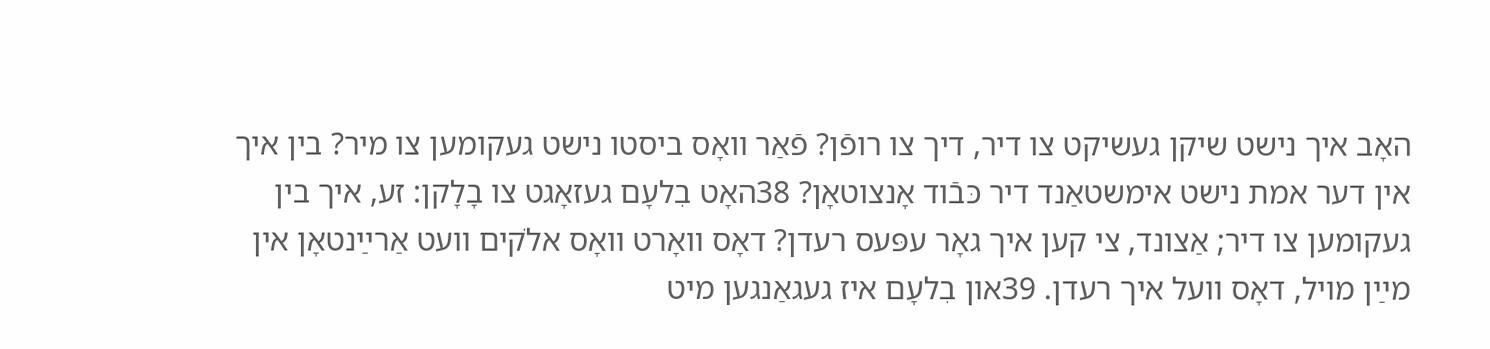האָב איך נישט שיקן געשיקט צו דיר, דיך צו רופֿן? פֿאַר װאָס ביסטו נישט געקומען צו מיר? בין איך אין דער אמת נישט אימשטאַנד דיר כּבֿוד אָנצוטאָן? 38האָט בִלעָם געזאָגט צו בָלָקן: זע, איך בין געקומען צו דיר; אַצונד, צי קען איך גאָר עפּעס רעדן? דאָס װאָרט װאָס אלֹקים װעט אַרײַנטאָן אין מײַן מױל, דאָס װעל איך רעדן. 39און בִלעָם איז געגאַנגען מיט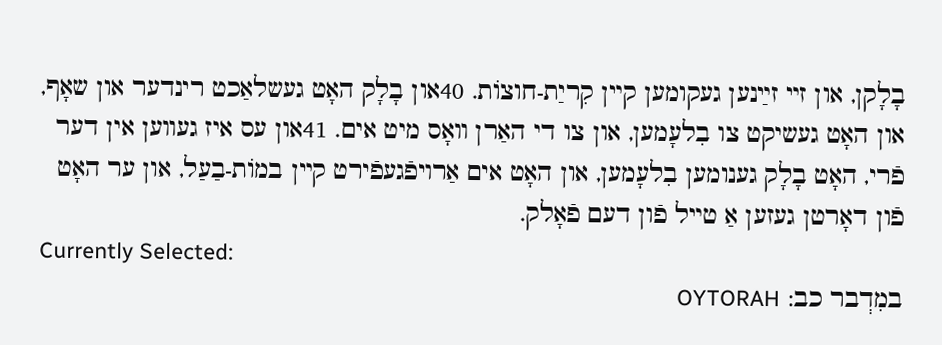בָלָקן, און זײ זײַנען געקומען קײן קִריַת-חוצוֹת. 40און בָלָק האָט געשלאַכט רינדער און שאָף, און האָט געשיקט צו בִלעָמען, און צו די האַרן װאָס מיט אים. 41און עס איז געװען אין דער פֿרי, האָט בָלָק גענומען בִלעָמען, און האָט אים אַרױפֿגעפֿירט קײן במוֹת-בַעַל, און ער האָט פֿון דאָרטן געזען אַ טײל פֿון דעם פֿאָלק.
Currently Selected:
במִדְבר כב: OYTORAH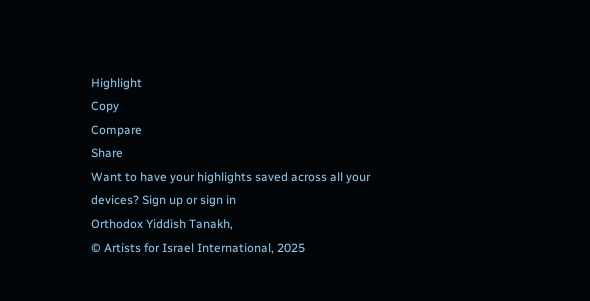Highlight
Copy
Compare
Share
Want to have your highlights saved across all your devices? Sign up or sign in
Orthodox Yiddish Tanakh,
© Artists for Israel International, 2025